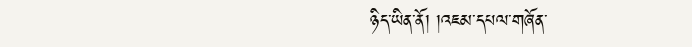ཉིད་ཡིན་ནོ། །འཇམ་དཔལ་གཞོན་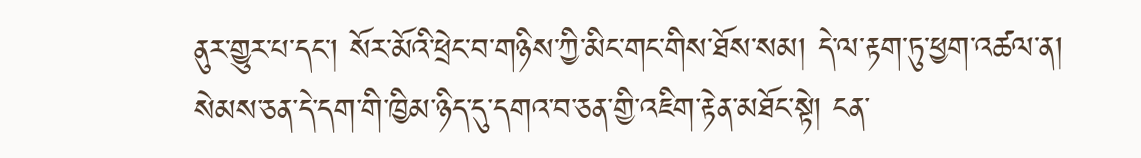ནུར་གྱུར་པ་དང་། སོར་མོའི་ཕྲེང་བ་གཉིས་ཀྱི་མིང་གང་གིས་ཐོས་སམ། དེ་ལ་རྟག་ཏུ་ཕྱག་འཚལ་ན། སེམས་ཅན་དེ་དག་གི་ཁྱིམ་ཉིད་དུ་དགའ་བ་ཅན་གྱི་འཇིག་རྟེན་མཐོང་སྟེ། ངན་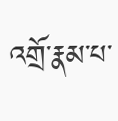འགྲོ་རྣམ་པ་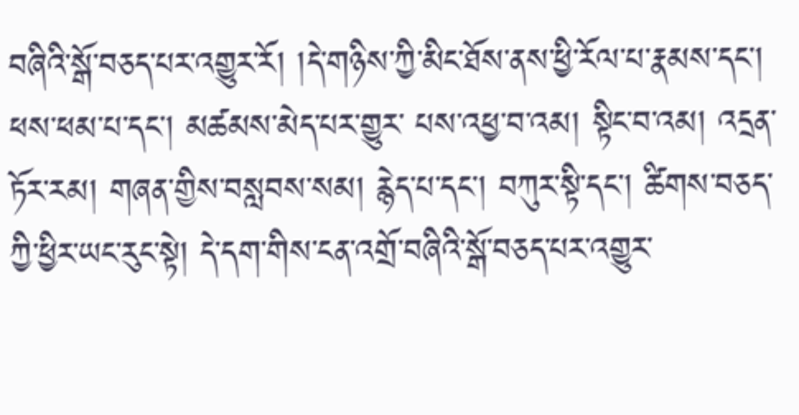བཞིའི་སྒོ་བཅད་པར་འགྱུར་རོ། །དེ་གཉིས་ཀྱི་མིང་ཐོས་ནས་ཕྱི་རོལ་པ་རྣམས་དང་། ཕས་ཕམ་པ་དང་། མཚམས་མེད་པར་གྱུར་ པས་འཕྱ་བ་འམ། སྟིང་བ་འམ། འདྲན་ཏོར་རམ། གཞན་གྱིས་བསླབས་སམ། རྙེད་པ་དང་། བཀུར་སྟི་དང་། ཚིགས་བཅད་ཀྱི་ཕྱིར་ཡང་རུང་སྟེ། དེ་དག་གིས་ངན་འགྲོ་བཞིའི་སྒོ་བཅད་པར་འགྱུར་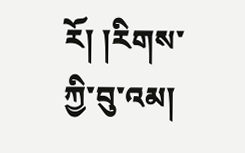རོ། །རིགས་ཀྱི་བུ་འམ།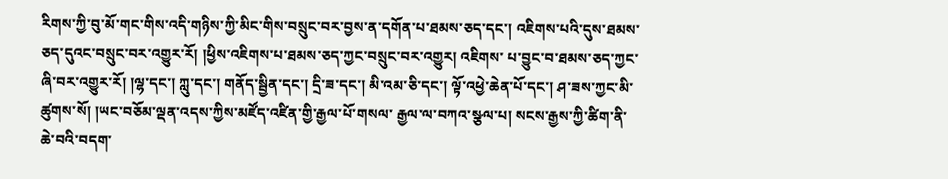རིགས་ཀྱི་བུ་མོ་གང་གིས་འདི་གཉིས་ཀྱི་མིང་གིས་བསྲུང་བར་བྱས་ན་དགོན་པ་ཐམས་ཅད་དང་། འཇིགས་པའི་དུས་ཐམས་ཅད་དུའང་བསྲུང་བར་འགྱུར་རོ། །ཕྱིས་འཇིགས་པ་ཐམས་ཅད་ཀྱང་བསྲུང་བར་འགྱུར། འཇིགས་ པ་བྱུང་བ་ཐམས་ཅད་ཀྱང་ཞི་བར་འགྱུར་རོ། །ལྷ་དང་། ཀླུ་དང་། གནོད་སྦྱིན་དང་། དྲི་ཟ་དང་། མི་འམ་ཅི་དང་། ལྟོ་འཕྱེ་ཆེན་པོ་དང་། ཤ་ཟས་ཀྱང་མི་ཚུགས་སོ། །ཡང་བཅོམ་ལྡན་འདས་ཀྱིས་མཛོད་འཛིན་གྱི་རྒྱལ་པོ་གསལ་ རྒྱལ་ལ་བཀའ་སྩལ་པ། སངས་རྒྱས་ཀྱི་ཚིག་ནི་ཆེ་བའི་བདག་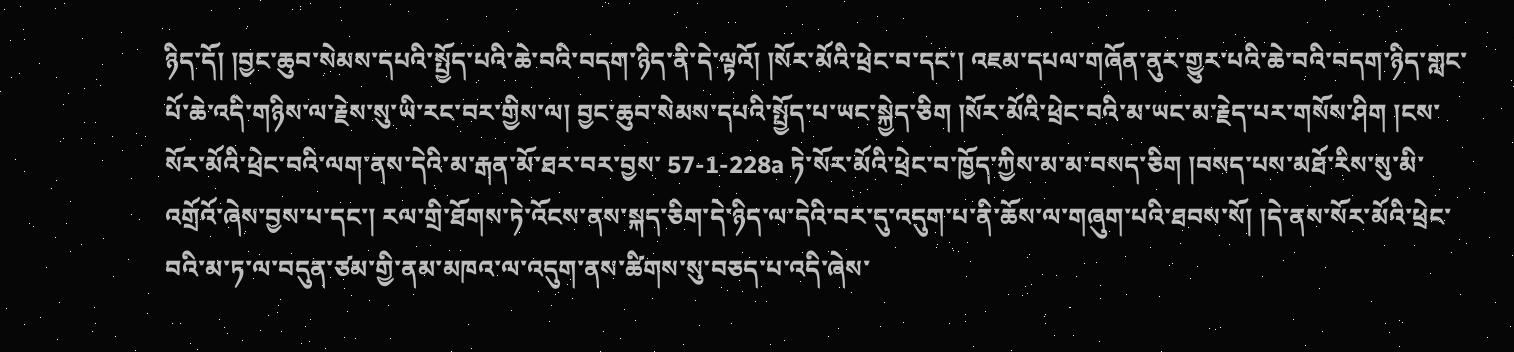ཉིད་དོ། །བྱང་ཆུབ་སེམས་དཔའི་སྤྱོད་པའི་ཆེ་བའི་བདག་ཉིད་ནི་དེ་ལྟའོ། །སོར་མོའི་ཕྲེང་བ་དང་། འཇམ་དཔལ་གཞོན་ནུར་གྱུར་པའི་ཆེ་བའི་བདག་ཉིད་གླང་ པོ་ཆེ་འདི་གཉིས་ལ་རྗེས་སུ་ཡི་རང་བར་གྱིས་ལ། བྱང་ཆུབ་སེམས་དཔའི་སྤྱོད་པ་ཡང་སྐྱེད་ཅིག །སོར་མོའི་ཕྲེང་བའི་མ་ཡང་མ་རྗེད་པར་གསོས་ཤིག །ངས་སོར་མོའི་ཕྲེང་བའི་ལག་ནས་དེའི་མ་རྒན་མོ་ཐར་བར་བྱས་ 57-1-228a ཏེ་སོར་མོའི་ཕྲེང་བ་ཁྱོད་ཀྱིས་མ་མ་བསད་ཅིག །བསད་པས་མཐོ་རིས་སུ་མི་འགྲོའོ་ཞེས་བྱས་པ་དང་། རལ་གྲི་ཐོགས་ཏེ་འོངས་ནས་སྐད་ཅིག་དེ་ཉིད་ལ་དེའི་བར་དུ་འདུག་པ་ནི་ཆོས་ལ་གཞུག་པའི་ཐབས་སོ། །དེ་ནས་སོར་མོའི་ཕྲེང་ བའི་མ་ཏ་ལ་བདུན་ཙམ་གྱི་ནམ་མཁའ་ལ་འདུག་ནས་ཚིགས་སུ་བཅད་པ་འདི་ཞེས་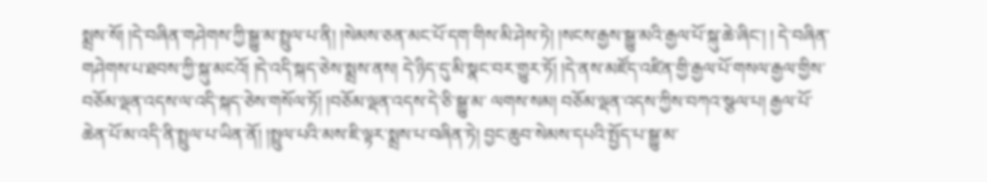སྨྲས་སོ། །དེ་བཞིན་གཤེགས་ཀྱི་སྒྱུ་མ་སྤྲུལ་པ་ནི། །སེམས་ཅན་མང་པོ་དག་གིས་མི་ཤེས་ཏེ། །སངས་རྒྱས་སྒྱུ་མའི་རྒྱལ་པོ་སྐུ་ཆེ་ཞིང་། ། དེ་བཞིན་གཤེགས་པ་ཐབས་ཀྱི་སྐུ་མངའོ། །དེ་འདི་སྐད་ཅེས་སྨྲས་ནས། དེ་ཉིད་དུ་མི་སྣང་བར་གྱུར་ཏོ། །དེ་ནས་མཛོད་འཛིན་གྱི་རྒྱལ་པོ་གསལ་རྒྱལ་གྱིས་བཅོམ་ལྡན་འདས་ལ་འདི་སྐད་ཅེས་གསོལ་ཏོ། །བཅོམ་ལྡན་འདས་དེ་ཅི་སྒྱུ་མ་ ལགས་སམ། བཅོམ་ལྡན་འདས་ཀྱིས་བཀའ་སྩལ་པ། རྒྱལ་པོ་ཆེན་པོ་མ་འདི་ནི་སྤྲུལ་པ་ཡིན་ནོ། །སྤྲུལ་པའི་མས་ཇི་ལྟར་སྨྲས་པ་བཞིན་ཏེ། བྱང་ཆུབ་སེམས་དཔའི་སྤྱོད་པ་སྒྱུ་མ་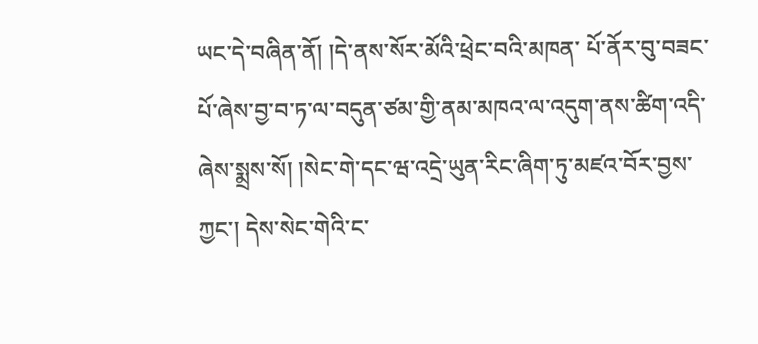ཡང་དེ་བཞིན་ནོ། །དེ་ནས་སོར་མོའི་ཕྲེང་བའི་མཁན་ པོ་ནོར་བུ་བཟང་པོ་ཞེས་བྱ་བ་ཏ་ལ་བདུན་ཙམ་གྱི་ནམ་མཁའ་ལ་འདུག་ནས་ཚིག་འདི་ཞེས་སྨྲས་སོ། །སེང་གེ་དང་ཝ་འདྲེ་ཡུན་རིང་ཞིག་ཏུ་མཛའ་བོར་བྱས་ཀྱང་། དེས་སེང་གེའི་ང་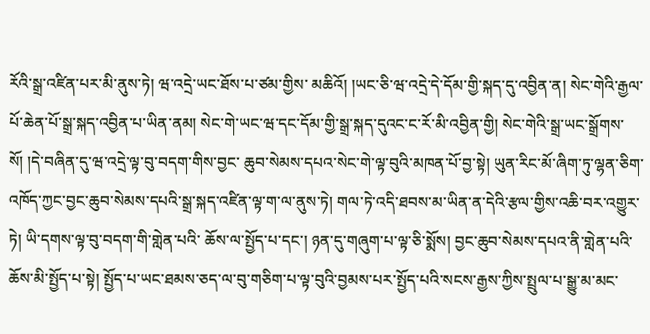རོའི་སྒྲ་འཛིན་པར་མི་ནུས་ཏེ། ཝ་འདྲེ་ཡང་ཐོས་པ་ཙམ་གྱིས་ མཆིའོ། །ཡང་ཅི་ཝ་འདྲེ་དེ་དོམ་གྱི་སྐད་དུ་འབྱིན་ན། སེང་གེའི་རྒྱལ་པོ་ཆེན་པོ་སྒྲ་སྐད་འབྱིན་པ་ཡིན་ནམ། སེང་གེ་ཡང་ཝ་དང་དོམ་གྱི་སྒྲ་སྐད་དུའང་ང་རོ་མི་འབྱིན་གྱི། སེང་གེའི་སྒྲ་ཡང་སྒྲོགས་སོ། །དེ་བཞིན་དུ་ཝ་འདྲེ་ལྟ་བུ་བདག་གིས་བྱང་ ཆུབ་སེམས་དཔའ་སེང་གེ་ལྟ་བུའི་མཁན་པོ་བྱ་སྟེ། ཡུན་རིང་མོ་ཞིག་ཏུ་ལྷན་ཅིག་འཁོད་ཀྱང་བྱང་ཆུབ་སེམས་དཔའི་སྒྲ་སྐད་འཛིན་ལྟ་ག་ལ་ནུས་ཏེ། གལ་ཏེ་འདི་ཐབས་མ་ཡིན་ན་དེའི་རྩལ་གྱིས་འཆི་བར་འགྱུར་ཏེ། ཡི་དགས་ལྟ་བུ་བདག་གི་གླེན་པའི་ ཆོས་ལ་སྤྱོད་པ་དང་། ཉན་དུ་གཞུག་པ་ལྟ་ཅི་སྨོས། བྱང་ཆུབ་སེམས་དཔའ་ནི་གླེན་པའི་ཆོས་མི་སྤྱོད་པ་སྟེ། སྤྱོད་པ་ཡང་ཐམས་ཅད་ལ་བུ་གཅིག་པ་ལྟ་བུའི་བྱམས་པར་སྤྱོད་པའི་སངས་རྒྱས་ཀྱིས་སྤྲུལ་པ་སྒྱུ་མ་མང་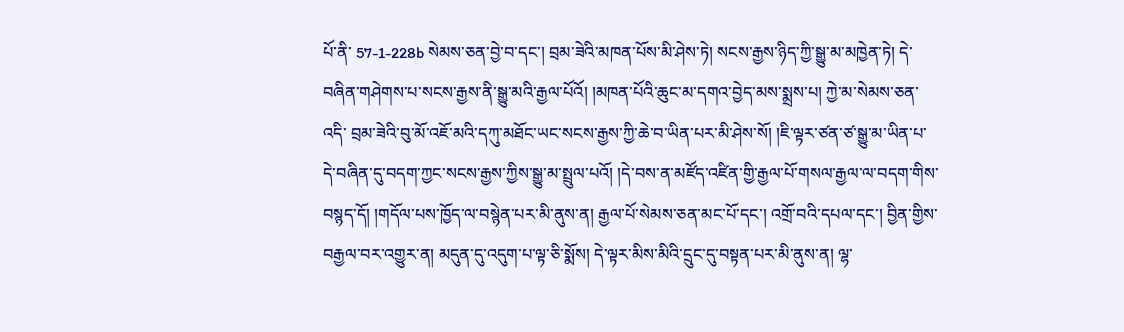པོ་ནི་ 57-1-228b སེམས་ཅན་བྱེ་བ་དང་། བྲམ་ཟེའི་མཁན་པོས་མི་ཤེས་ཏེ། སངས་རྒྱས་ཉིད་ཀྱི་སྒྱུ་མ་མཁྱེན་ཏེ། དེ་བཞིན་གཤེགས་པ་སངས་རྒྱས་ནི་སྒྱུ་མའི་རྒྱལ་པོའོ། །མཁན་པོའི་ཆུང་མ་དགའ་བྱེད་མས་སྨྲས་པ། ཀྱེ་མ་སེམས་ཅན་འདི་ བྲམ་ཟེའི་བུ་མོ་འཇོ་མའི་དཀུ་མཐོང་ཡང་སངས་རྒྱས་ཀྱི་ཆེ་བ་ཡིན་པར་མི་ཤེས་སོ། །ཇི་ལྟར་ཙན་ཙ་སྒྱུ་མ་ཡིན་པ་དེ་བཞིན་དུ་བདག་ཀྱང་སངས་རྒྱས་ཀྱིས་སྒྱུ་མ་སྤྲུལ་པའོ། །དེ་བས་ན་མཛོད་འཛིན་གྱི་རྒྱལ་པོ་གསལ་རྒྱལ་ལ་བདག་གིས་ བསྙད་དོ། །གདོལ་པས་ཁྱོད་ལ་བསྙེན་པར་མི་ནུས་ན། རྒྱལ་པོ་སེམས་ཅན་མང་པོ་དང་། འགྲོ་བའི་དཔལ་དང་། བྱིན་གྱིས་བརྒྱལ་བར་འགྱུར་ན། མདུན་དུ་འདུག་པ་ལྟ་ཅི་སྨོས། དེ་ལྟར་མིས་མིའི་དྲུང་དུ་བསྟན་པར་མི་ནུས་ན། ལྷ་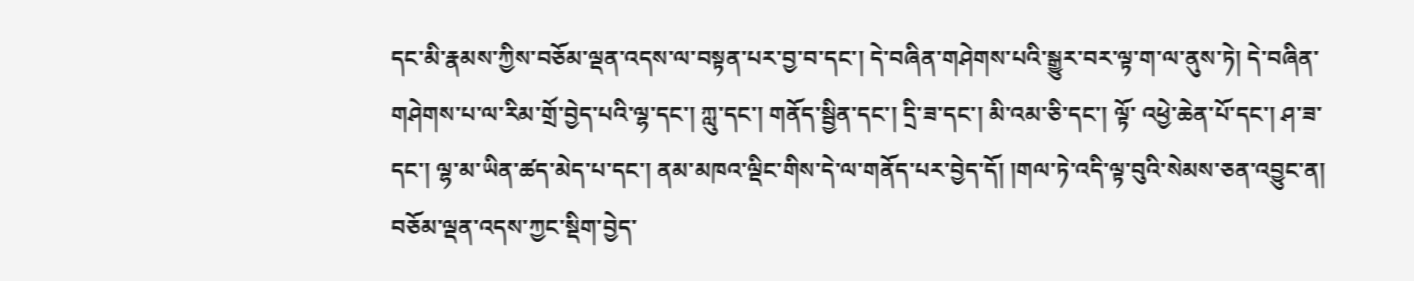དང་མི་རྣམས་ཀྱིས་བཅོམ་ལྡན་འདས་ལ་བསྟན་པར་བྱ་བ་དང་། དེ་བཞིན་གཤེགས་པའི་སྒྱུར་བར་ལྟ་ག་ལ་ནུས་ཏེ། དེ་བཞིན་གཤེགས་པ་ལ་རིམ་གྲོ་བྱེད་པའི་ལྷ་དང་། ཀླུ་དང་། གནོད་སྦྱིན་དང་། དྲི་ཟ་དང་། མི་འམ་ཅི་དང་། ལྟོ་ འཕྱེ་ཆེན་པོ་དང་། ཤ་ཟ་དང་། ལྷ་མ་ཡིན་ཚད་མེད་པ་དང་། ནམ་མཁའ་ལྡིང་གིས་དེ་ལ་གནོད་པར་བྱེད་དོ། །གལ་ཏེ་འདི་ལྟ་བུའི་སེམས་ཅན་འབྱུང་ན། བཅོམ་ལྡན་འདས་ཀྱང་སྡིག་བྱེད་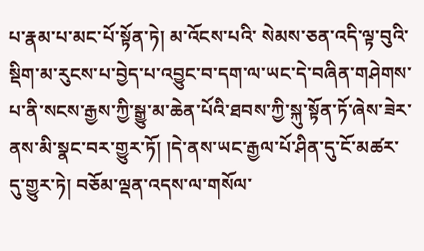པ་རྣམ་པ་མང་པོ་སྟོན་ཏེ། མ་འོངས་པའི་ སེམས་ཅན་འདི་ལྟ་བུའི་སྡིག་མ་རུངས་པ་བྱེད་པ་འབྱུང་བ་དག་ལ་ཡང་དེ་བཞིན་གཤེགས་པ་ནི་སངས་རྒྱས་ཀྱི་སྒྱུ་མ་ཆེན་པོའི་ཐབས་ཀྱི་སྐུ་སྟོན་ཏོ་ཞེས་ཟེར་ནས་མི་སྣང་བར་གྱུར་ཏོ། །དེ་ནས་ཡང་རྒྱལ་པོ་ཤིན་དུ་ངོ་མཚར་ དུ་གྱུར་ཏེ། བཅོམ་ལྡན་འདས་ལ་གསོལ་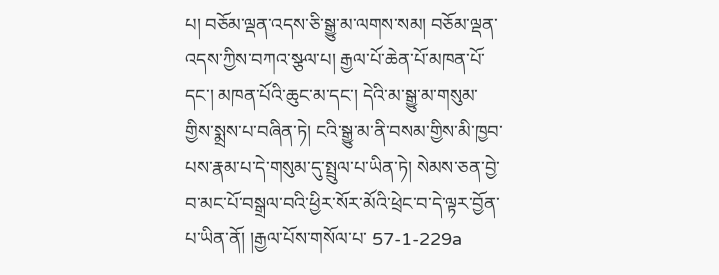པ། བཅོམ་ལྡན་འདས་ཅི་སྒྱུ་མ་ལགས་སམ། བཅོམ་ལྡན་འདས་ཀྱིས་བཀའ་སྩལ་པ། རྒྱལ་པོ་ཆེན་པོ་མཁན་པོ་དང་། མཁན་པོའི་ཆུང་མ་དང་། དེའི་མ་སྒྱུ་མ་གསུམ་ གྱིས་སྨྲས་པ་བཞིན་ཏེ། ངའི་སྒྱུ་མ་ནི་བསམ་གྱིས་མི་ཁྱབ་པས་རྣམ་པ་དེ་གསུམ་དུ་སྤྲུལ་པ་ཡིན་ཏེ། སེམས་ཅན་བྱེ་བ་མང་པོ་བསྒྲལ་བའི་ཕྱིར་སོར་མོའི་ཕྲེང་བ་དེ་ལྟར་བྱོན་པ་ཡིན་ནོ། །རྒྱལ་པོས་གསོལ་པ་ 57-1-229a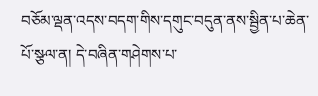བཅོམ་ལྡན་འདས་བདག་གིས་དགུང་བདུན་ནས་སྦྱིན་པ་ཆེན་པོ་སྩལ་ན། དེ་བཞིན་གཤེགས་པ་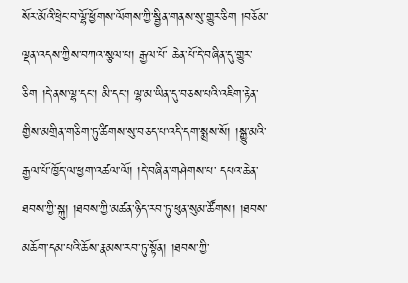སོར་མོའི་ཕྲེང་བ་ལྷོ་ཕྱོགས་ལོགས་ཀྱི་སྦྱིན་གནས་སུ་གྱུར་ཅིག །བཅོམ་ལྡན་འདས་ཀྱིས་བཀའ་སྩལ་པ། རྒྱལ་པོ་ ཆེན་པོ་དེ་བཞིན་དུ་གྱུར་ཅིག །དེ་ནས་ལྷ་དང་། མི་དང་། ལྷ་མ་ཡིན་དུ་བཅས་པའི་འཇིག་རྟེན་གྱིས་མགྲིན་གཅིག་ཏུ་ཚིགས་སུ་བཅད་པ་འདི་དག་སྨྲས་སོ། །སྒྱུ་མའི་རྒྱལ་པོ་ཁྱོད་ལ་ཕྱག་འཚལ་ལོ། །དེ་བཞིན་གཤེགས་པ་ དཔའ་ཆེན་ཐབས་ཀྱི་སྐུ། །ཐབས་ཀྱི་མཚན་ཉིད་རབ་ཏུ་ཕུན་སུམ་ཚོགས། །ཐབས་མཆོག་དམ་པའི་ཆོས་རྣམས་རབ་ཏུ་སྟོན། །ཐབས་ཀྱི་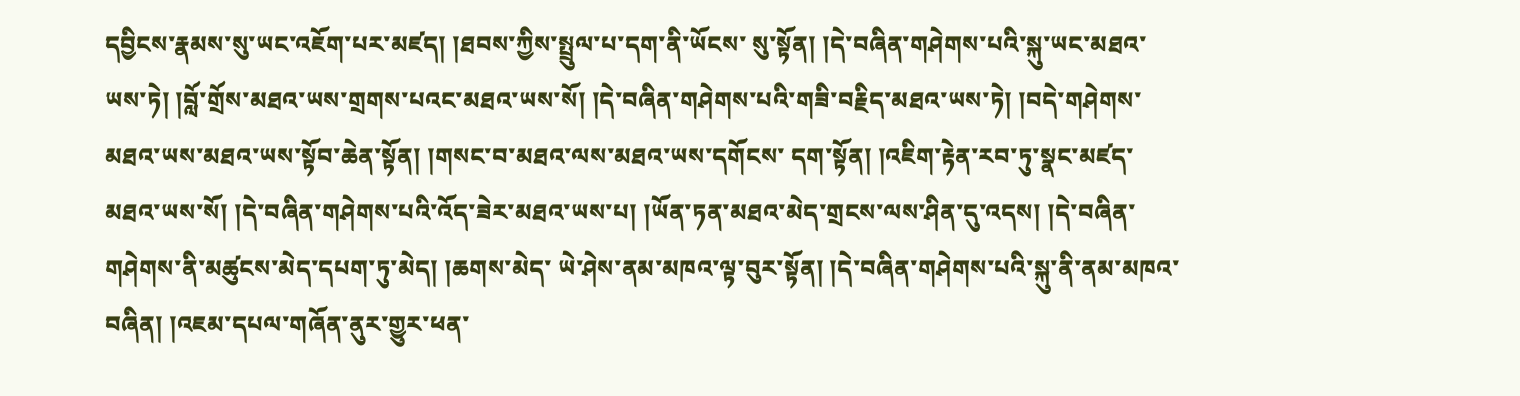དབྱིངས་རྣམས་སུ་ཡང་འཇོག་པར་མཛད། །ཐབས་ཀྱིས་སྤྲུལ་པ་དག་ནི་ཡོངས་ སུ་སྟོན། །དེ་བཞིན་གཤེགས་པའི་སྐུ་ཡང་མཐའ་ཡས་ཏེ། །བློ་གྲོས་མཐའ་ཡས་གྲགས་པའང་མཐའ་ཡས་སོ། །དེ་བཞིན་གཤེགས་པའི་གཟི་བརྗིད་མཐའ་ཡས་ཏེ། །བདེ་གཤེགས་མཐའ་ཡས་མཐའ་ཡས་སྟོབ་ཆེན་སྟོན། །གསང་བ་མཐའ་ལས་མཐའ་ཡས་དགོངས་ དག་སྟོན། །འཇིག་རྟེན་རབ་ཏུ་སྣང་མཛད་མཐའ་ཡས་སོ། །དེ་བཞིན་གཤེགས་པའི་འོད་ཟེར་མཐའ་ཡས་པ། །ཡོན་ཏན་མཐའ་མེད་གྲངས་ལས་ཤིན་དུ་འདས། །དེ་བཞིན་གཤེགས་ནི་མཚུངས་མེད་དཔག་ཏུ་མེད། །ཆགས་མེད་ ཡེ་ཤེས་ནམ་མཁའ་ལྟ་བུར་སྟོན། །དེ་བཞིན་གཤེགས་པའི་སྐུ་ནི་ནམ་མཁའ་བཞིན། །འཇམ་དཔལ་གཞོན་ནུར་གྱུར་ཕན་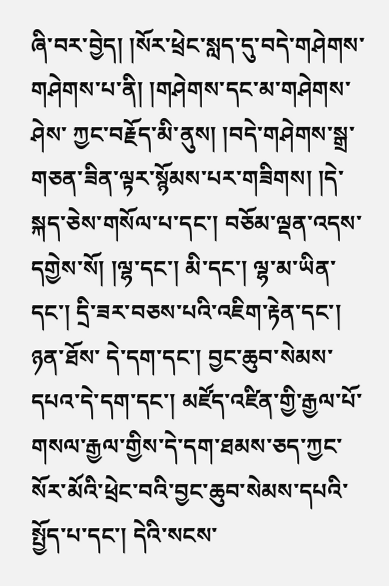ཞི་བར་བྱེད། །སོར་ཕྲེང་སླད་དུ་བདེ་གཤེགས་གཤེགས་པ་ནི། །གཤེགས་དང་མ་གཤེགས་ཤེས་ ཀྱང་བརྗོད་མི་ནུས། །བདེ་གཤེགས་སྒྲ་གཅན་ཟིན་ལྟར་སྙོམས་པར་གཟིགས། །དེ་སྐད་ཅེས་གསོལ་པ་དང་། བཅོམ་ལྡན་འདས་དགྱེས་སོ། །ལྷ་དང་། མི་དང་། ལྷ་མ་ཡིན་དང་། དྲི་ཟར་བཅས་པའི་འཇིག་རྟེན་དང་། ཉན་ཐོས་ དེ་དག་དང་། བྱང་ཆུབ་སེམས་དཔའ་དེ་དག་དང་། མཛོད་འཛིན་གྱི་རྒྱལ་པོ་གསལ་རྒྱལ་གྱིས་དེ་དག་ཐམས་ཅད་ཀྱང་སོར་མོའི་ཕྲེང་བའི་བྱང་ཆུབ་སེམས་དཔའི་སྤྱོད་པ་དང་། དེའི་སངས་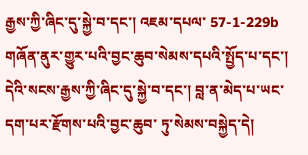རྒྱས་ཀྱི་ཞིང་དུ་སྐྱེ་བ་དང་། འཇམ་དཔལ་ 57-1-229b གཞོན་ནུར་གྱུར་པའི་བྱང་ཆུབ་སེམས་དཔའི་སྤྱོད་པ་དང་། དེའི་སངས་རྒྱས་ཀྱི་ཞིང་དུ་སྐྱེ་བ་དང་། བླ་ན་མེད་པ་ཡང་དག་པར་རྫོགས་པའི་བྱང་ཆུབ་ ཏུ་སེམས་བསྐྱེད་དེ།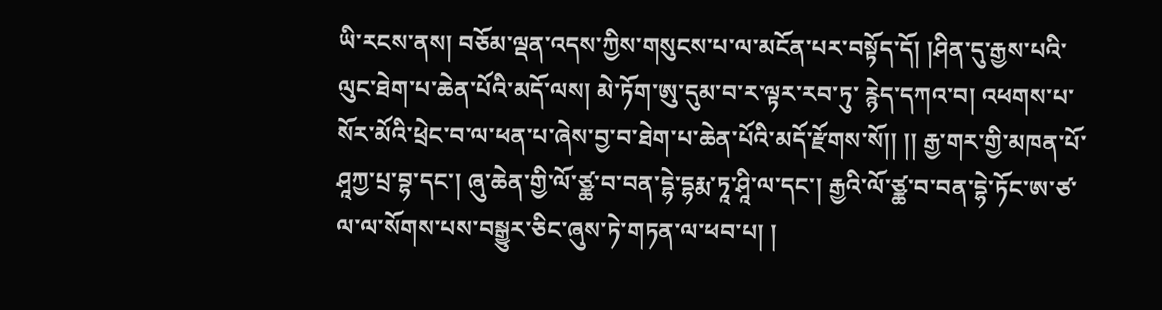ཡི་རངས་ནས། བཅོམ་ལྡན་འདས་ཀྱིས་གསུངས་པ་ལ་མངོན་པར་བསྟོད་དོ། །ཤིན་དུ་རྒྱས་པའི་ལུང་ཐེག་པ་ཆེན་པོའི་མདོ་ལས། མེ་ཏོག་ཨུ་དུམ་བ་ར་ལྟར་རབ་ཏུ་ རྙེད་དཀའ་བ། འཕགས་པ་སོར་མོའི་ཕྲེང་བ་ལ་ཕན་པ་ཞེས་བྱ་བ་ཐེག་པ་ཆེན་པོའི་མདོ་རྫོགས་སོ།། །། རྒྱ་གར་གྱི་མཁན་པོ་ཤཱཀྱ་པྲ་བྷ་དང་། ཞུ་ཆེན་གྱི་ལོ་ཙྪ་བ་བན་དྷེ་དྷརྨ་ཏཱ་ཤཱི་ལ་དང་། རྒྱའི་ལོ་ཙྪ་བ་བན་དྷེ་ཏོང་ཨ་ཙ་ ལ་ལ་སོགས་པས་བསྒྱུར་ཅིང་ཞུས་ཏེ་གཏན་ལ་ཕབ་པ། །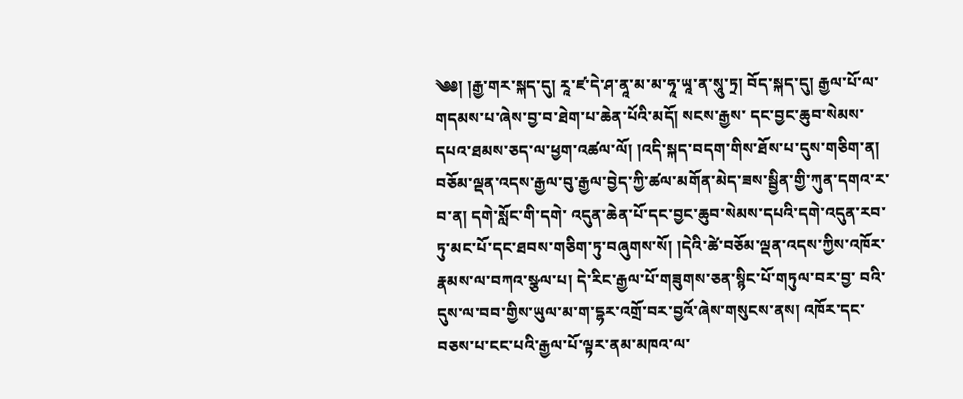༄༅། །རྒྱ་གར་སྐད་དུ། རཱ་ཛ་དེ་ཤ་ནཱ་མ་མ་ཧཱ་ཡཱ་ན་སཱུ་ཏྲ། བོད་སྐད་དུ། རྒྱལ་པོ་ལ་གདམས་པ་ཞེས་བྱ་བ་ཐེག་པ་ཆེན་པོའི་མདོ། སངས་རྒྱས་ དང་བྱང་ཆུབ་སེམས་དཔའ་ཐམས་ཅད་ལ་ཕྱག་འཚལ་ལོ། །འདི་སྐད་བདག་གིས་ཐོས་པ་དུས་གཅིག་ན། བཅོམ་ལྡན་འདས་རྒྱལ་བུ་རྒྱལ་བྱེད་ཀྱི་ཚལ་མགོན་མེད་ཟས་སྦྱིན་གྱི་ཀུན་དགའ་ར་བ་ན། དགེ་སློང་གི་དགེ་ འདུན་ཆེན་པོ་དང་བྱང་ཆུབ་སེམས་དཔའི་དགེ་འདུན་རབ་ཏུ་མང་པོ་དང་ཐབས་གཅིག་ཏུ་བཞུགས་སོ། །དེའི་ཚེ་བཅོམ་ལྡན་འདས་ཀྱིས་འཁོར་རྣམས་ལ་བཀའ་སྩལ་པ། དེ་རིང་རྒྱལ་པོ་གཟུགས་ཅན་སྙིང་པོ་གཏུལ་བར་བྱ་ བའི་དུས་ལ་བབ་གྱིས་ཡུལ་མ་ག་དྷར་འགྲོ་བར་བྱའོ་ཞེས་གསུངས་ནས། འཁོར་དང་བཅས་པ་ངང་པའི་རྒྱལ་པོ་ལྟར་ནམ་མཁའ་ལ་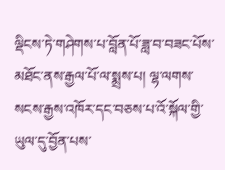ལྡིངས་ཏེ་གཤེགས་པ་བློན་པོ་ཟླ་བ་བཟང་པོས་མཐོང་ནས་རྒྱལ་པོ་ལ་སྨྲས་པ། ལྷ་ལགས་ སངས་རྒྱས་འཁོར་དང་བཅས་པ་འོ་སྐོལ་གྱི་ཡུལ་དུ་བྱོན་པས་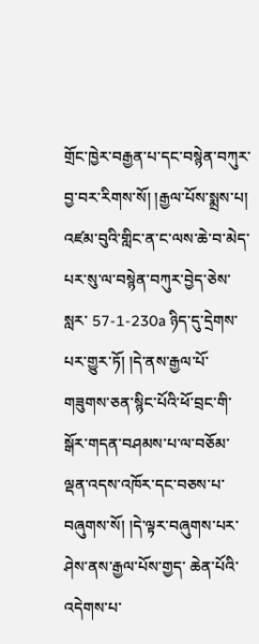གྲོང་ཁྱེར་བརྒྱན་པ་དང་བསྙེན་བཀུར་བྱ་བར་རིགས་སོ། །རྒྱལ་པོས་སྨྲས་པ། འཛམ་བུའི་གླིང་ན་ང་ལས་ཆེ་བ་མེད་པར་སུ་ལ་བསྙེན་བཀུར་བྱེད་ཅེས་སླར་ 57-1-230a ཉིད་དུ་དྲེགས་པར་གྱུར་ཏོ། །དེ་ནས་རྒྱལ་པོ་གཟུགས་ཅན་སྙིང་པོའི་ཕོ་བྲང་གི་སྒོར་གདན་བཤམས་པ་ལ་བཅོམ་ལྡན་འདས་འཁོར་དང་བཅས་པ་བཞུགས་སོ། །དེ་ལྟར་བཞུགས་པར་ཤེས་ནས་རྒྱལ་པོས་གྱད་ ཆེན་པོའི་འདེགས་པ་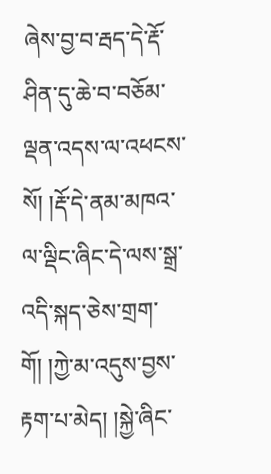ཞེས་བྱ་བ་རྦད་དེ་རྡོ་ཤིན་དུ་ཆེ་བ་བཅོམ་ལྡན་འདས་ལ་འཕངས་སོ། །རྡོ་དེ་ནམ་མཁའ་ལ་ལྡིང་ཞིང་དེ་ལས་སྒྲ་འདི་སྐད་ཅེས་གྲག་གོ། །ཀྱེ་མ་འདུས་བྱས་རྟག་པ་མེད། །སྐྱེ་ཞིང་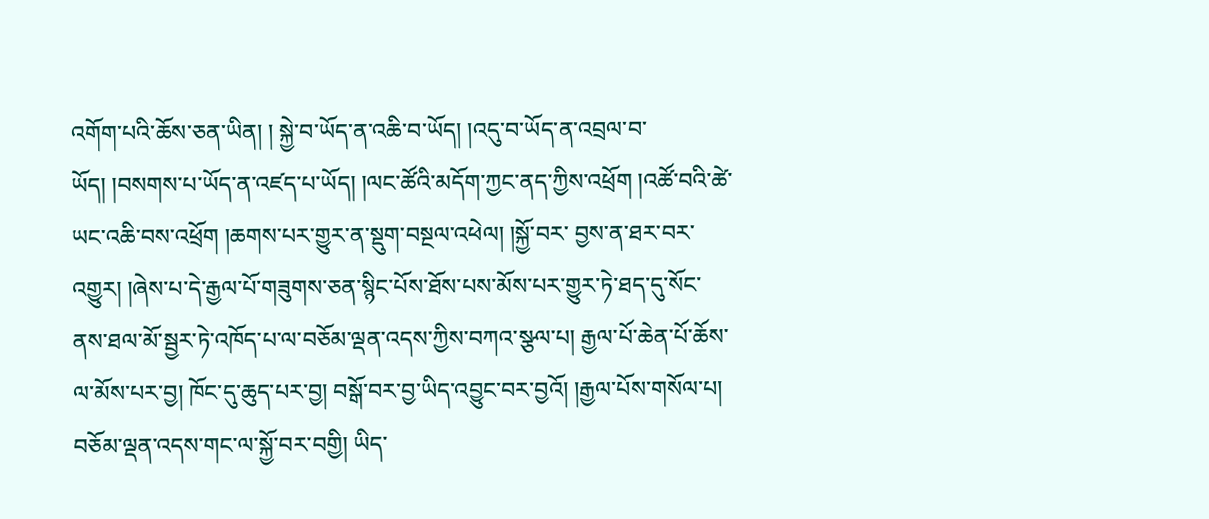འགོག་པའི་ཆོས་ཅན་ཡིན། ། སྐྱེ་བ་ཡོད་ན་འཆི་བ་ཡོད། །འདུ་བ་ཡོད་ན་འབྲལ་བ་ཡོད། །བསགས་པ་ཡོད་ན་འཛད་པ་ཡོད། །ལང་ཚོའི་མདོག་ཀྱང་ནད་ཀྱིས་འཕྲོག །འཚོ་བའི་ཚེ་ཡང་འཆི་བས་འཕྲོག །ཆགས་པར་གྱུར་ན་སྡུག་བསྔལ་འཕེལ། །སྐྱོ་བར་ བྱས་ན་ཐར་བར་འགྱུར། །ཞེས་པ་དེ་རྒྱལ་པོ་གཟུགས་ཅན་སྙིང་པོས་ཐོས་པས་མོས་པར་གྱུར་ཏེ་ཐད་དུ་སོང་ནས་ཐལ་མོ་སྦྱར་ཏེ་འཁོད་པ་ལ་བཅོམ་ལྡན་འདས་ཀྱིས་བཀའ་སྩལ་པ། རྒྱལ་པོ་ཆེན་པོ་ཆོས་ལ་མོས་པར་བྱ། ཁོང་དུ་ཆུད་པར་བྱ། བསྒོ་བར་བྱ་ཡིད་འབྱུང་བར་བྱའོ། །རྒྱལ་པོས་གསོལ་པ། བཅོམ་ལྡན་འདས་གང་ལ་སྐྱོ་བར་བགྱི། ཡིད་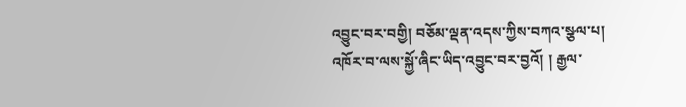འབྱུང་བར་བགྱི། བཅོམ་ལྡན་འདས་ཀྱིས་བཀའ་སྩལ་པ། འཁོར་བ་ལས་སྐྱོ་ཞིང་ཡིད་འབྱུང་བར་བྱའོ། ། རྒྱལ་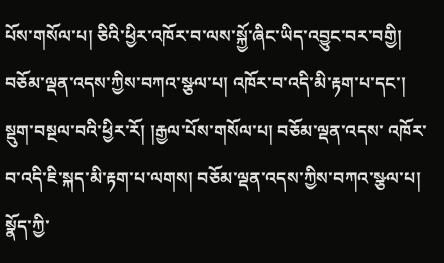པོས་གསོལ་པ། ཅིའི་ཕྱིར་འཁོར་བ་ལས་སྐྱོ་ཞིང་ཡིད་འབྱུང་བར་བགྱི། བཅོམ་ལྡན་འདས་ཀྱིས་བཀའ་སྩལ་པ། འཁོར་བ་འདི་མི་རྟག་པ་དང་། སྡུག་བསྔལ་བའི་ཕྱིར་རོ། །རྒྱལ་པོས་གསོལ་པ། བཅོམ་ལྡན་འདས་ འཁོར་བ་འདི་ཇི་སྐད་མི་རྟག་པ་ལགས། བཅོམ་ལྡན་འདས་ཀྱིས་བཀའ་སྩལ་པ། སྣོད་ཀྱི་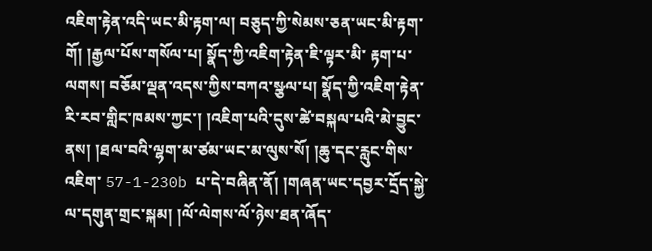འཇིག་རྟེན་འདི་ཡང་མི་རྟག་ལ། བཅུད་ཀྱི་སེམས་ཅན་ཡང་མི་རྟག་གོ། །རྒྱལ་པོས་གསོལ་པ། སྣོད་ཀྱི་འཇིག་རྟེན་ཇི་ལྟར་མི་ རྟག་པ་ལགས། བཅོམ་ལྡན་འདས་ཀྱིས་བཀའ་སྩལ་པ། སྣོད་ཀྱི་འཇིག་རྟེན་རི་རབ་གླིང་ཁམས་ཀྱང་། །འཇིག་པའི་དུས་ཚེ་བསྐལ་པའི་མེ་བྱུང་ནས། །ཐལ་བའི་ལྷག་མ་ཙམ་ཡང་མ་ལུས་སོ། །ཆུ་དང་རླུང་གིས་འཇིག་ 57-1-230b པ་དེ་བཞིན་ནོ། །གཞན་ཡང་དབྱར་དྲོད་སྐྱེ་ལ་དགུན་གྲང་སྐམ། །ལོ་ལེགས་ལོ་ཉེས་ཐན་ཞོད་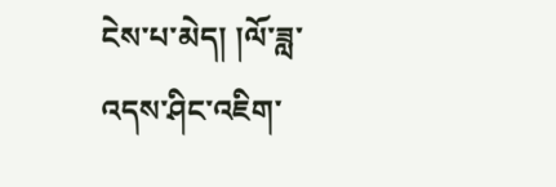ངེས་པ་མེད། །ལོ་ཟླ་འདས་ཤིང་འཇིག་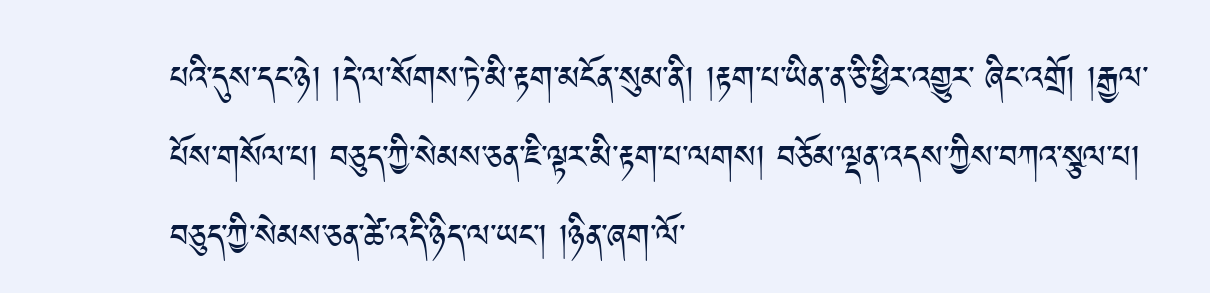པའི་དུས་དང་ཉེ། །དེ་ལ་སོགས་ཏེ་མི་རྟག་མངོན་སུམ་ནི། །རྟག་པ་ཡིན་ན་ཅི་ཕྱིར་འགྱུར་ ཞིང་འགྲོ། །རྒྱལ་པོས་གསོལ་པ། བཅུད་ཀྱི་སེམས་ཅན་ཇི་ལྟར་མི་རྟག་པ་ལགས། བཅོམ་ལྡན་འདས་ཀྱིས་བཀའ་སྩལ་པ། བཅུད་ཀྱི་སེམས་ཅན་ཚེ་འདི་ཉིད་ལ་ཡང་། །ཉིན་ཞག་ལོ་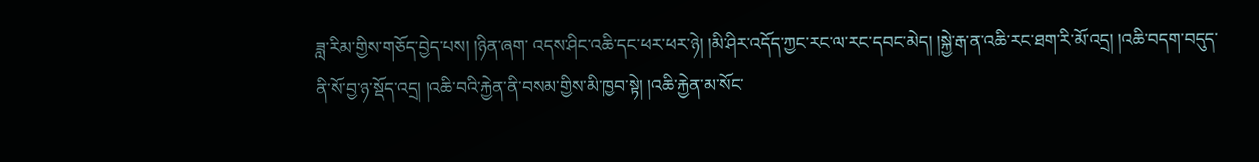ཟླ་རིམ་གྱིས་གཅོད་བྱེད་པས། །ཉིན་ཞག་ འདས་ཤིང་འཆི་དང་ཕར་ཕར་ཉེ། །མི་ཤིར་འདོད་ཀྱང་རང་ལ་རང་དབང་མེད། །སྐྱེ་རྒ་ན་འཆི་རང་ཐག་རི་མོ་འདྲ། །འཆི་བདག་བདུད་ནི་སོ་བྱ་ཉ་སྡོད་འདྲ། །འཆི་བའི་རྐྱེན་ནི་བསམ་གྱིས་མི་ཁྱབ་སྟེ། །འཆི་རྐྱེན་མ་སོང་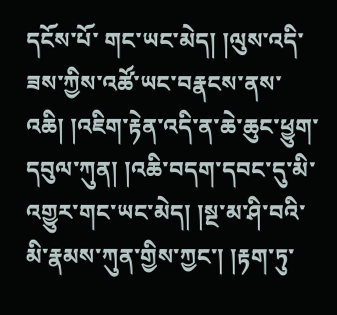དངོས་པོ་ གང་ཡང་མེད། །ལུས་འདི་ཟས་ཀྱིས་འཚོ་ཡང་བརྣངས་ནས་འཆི། །འཇིག་རྟེན་འདི་ན་ཆེ་ཆུང་ཕྱུག་དབུལ་ཀུན། །འཆི་བདག་དབང་དུ་མི་འགྱུར་གང་ཡང་མེད། །སྔ་མ་ཤི་བའི་མི་རྣམས་ཀུན་གྱིས་ཀྱང་། །རྟག་ཏུ་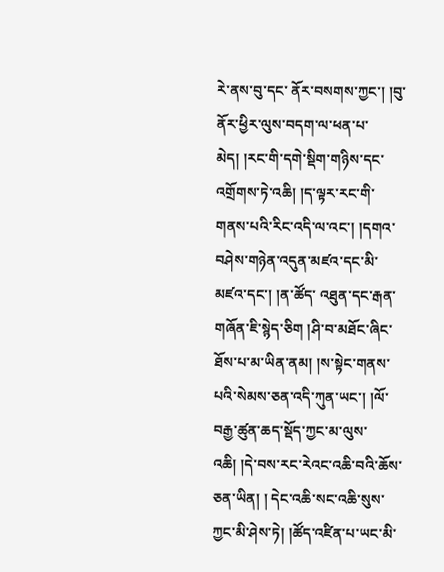རེ་ནས་བུ་དང་ ནོར་བསགས་ཀྱང་། །བུ་ནོར་ཕྱིར་ལུས་བདག་ལ་ཕན་པ་མེད། །རང་གི་དགེ་སྡིག་གཉིས་དང་འགྲོགས་ཏེ་འཆི། །ད་ལྟར་རང་གི་གནས་པའི་རིང་འདི་ལ་འང་། །དགའ་བཤེས་གཉེན་འདུན་མཛའ་དང་མི་མཛའ་དང་། །ན་ཚོད་ འཐུན་དང་རྒན་གཞོན་ཇི་སྙེད་ཅིག །ཤི་བ་མཐོང་ཞིང་ཐོས་པ་མ་ཡིན་ནམ། །ས་སྟེང་གནས་པའི་སེམས་ཅན་འདི་ཀུན་ཡང་། །ལོ་བརྒྱ་ཚུན་ཆད་སྡོད་ཀྱང་མ་ལུས་འཆི། །དེ་བས་རང་རེའང་འཆི་བའི་ཆོས་ཅན་ཡིན། ། དེང་འཆི་སང་འཆི་སུས་ཀྱང་མི་ཤེས་ཏེ། །ཚོད་འཛིན་པ་ཡང་མི་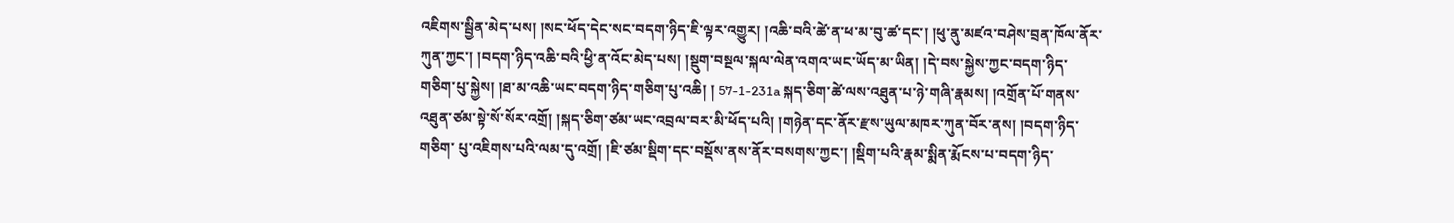འཇིགས་སྦྱིན་མེད་པས། །སང་ཕོད་དེང་སང་བདག་ཉིད་ཇི་ལྟར་འགྱུར། །འཆི་བའི་ཚེ་ན་ཕ་མ་བུ་ཚ་དང་། །ཕུ་ནུ་མཛའ་བཤེས་བྲན་ཁོལ་ནོར་ ཀུན་ཀྱང་། །བདག་ཉིད་འཆི་བའི་ཕྱི་ན་འོང་མེད་པས། །སྡུག་བསྔལ་སྐལ་ལེན་འགའ་ཡང་ཡོད་མ་ཡིན། །དེ་བས་སྐྱེས་ཀྱང་བདག་ཉིད་གཅིག་པུ་སྐྱེས། །ཐ་མ་འཆི་ཡང་བདག་ཉིད་གཅིག་པུ་འཆི། ། 57-1-231a སྐད་ཅིག་ཚེ་ལས་འཐུན་པ་ཉེ་གཞི་རྣམས། །འགྲོན་པོ་གནས་འཐུན་ཙམ་སྟེ་སོ་སོར་འགྲོ། །སྐད་ཅིག་ཙམ་ཡང་འབྲལ་བར་མི་ཕོད་པའི། །གཉེན་དང་ནོར་རྫས་ཡུལ་མཁར་ཀུན་བོར་ནས། །བདག་ཉིད་གཅིག་ པུ་འཇིགས་པའི་ལམ་དུ་འགྲོ། །ཇི་ཙམ་སྡིག་དང་བསྡོས་ནས་ནོར་བསགས་ཀྱང་། །སྡིག་པའི་རྣམ་སྨིན་རྨོངས་པ་བདག་ཉིད་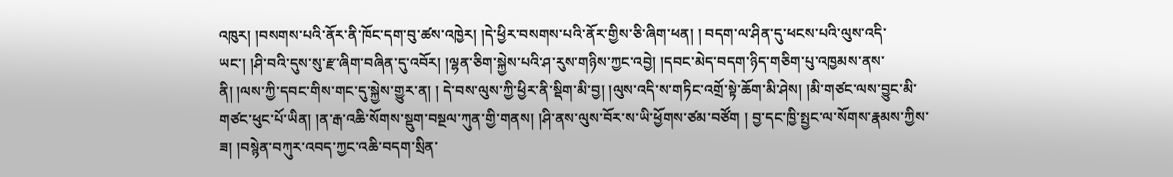འཁུར། །བསགས་པའི་ནོར་ནི་ཁོང་དག་བུ་ཚས་འཁྱེར། །དེ་ཕྱིར་བསགས་པའི་ནོར་གྱིས་ཅི་ཞིག་ཕན། ། བདག་ལ་ཤིན་དུ་ཕངས་པའི་ལུས་འདི་ཡང་། །ཤི་བའི་དུས་སུ་རྫ་ཞིག་བཞིན་དུ་འབོར། །ལྷན་ཅིག་སྐྱེས་པའི་ཤ་རུས་གཉིས་ཀྱང་འབྱེ། །དབང་མེད་བདག་ཉིད་གཅིག་པུ་འཁྱམས་ནས་ནི། །ལས་ཀྱི་དབང་གིས་གང་དུ་སྐྱེས་གྱུར་ན། ། དེ་བས་ལུས་ཀྱི་ཕྱིར་ནི་སྡིག་མི་བྱ། །ལུས་འདི་ས་གཏིང་འགྲོ་སྟེ་ཆོག་མི་ཤེས། །མི་གཙང་ལས་བྱུང་མི་གཙང་ཕུང་པོ་ཡིན། །ན་རྒ་འཆི་སོགས་སྡུག་བསྔལ་ཀུན་གྱི་གནས། །ཤི་ནས་ལུས་བོར་ས་ཡི་ཕྱོགས་ཙམ་བཙོག ། བྱ་དང་ཁྱི་སྤྱང་ལ་སོགས་རྣམས་ཀྱིས་ཟ། །བསྙེན་བཀུར་འབད་ཀྱང་འཆི་བདག་སྲིན་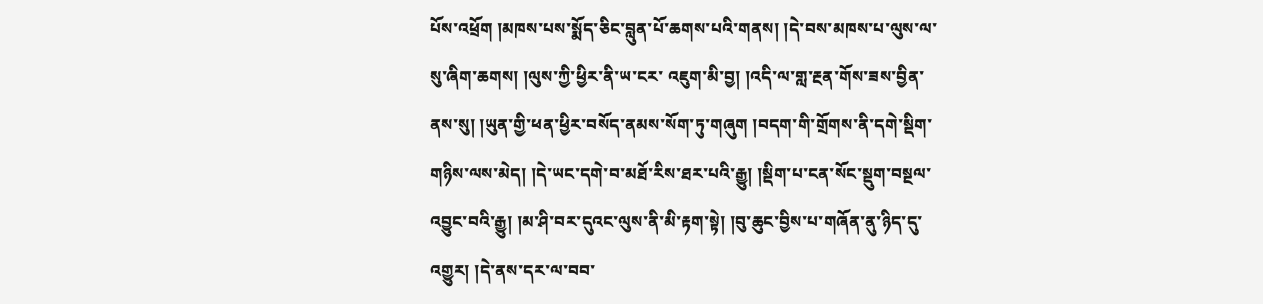པོས་འཕྲོག །མཁས་པས་སྨོད་ཅིང་བླུན་པོ་ཆགས་པའི་གནས། །དེ་བས་མཁས་པ་ལུས་ལ་སུ་ཞིག་ཆགས། །ལུས་ཀྱི་ཕྱིར་ནི་ཡ་ངར་ འཇུག་མི་བྱ། །འདི་ལ་གླ་རྔན་གོས་ཟས་བྱིན་ནས་སུ། །ཡུན་གྱི་ཕན་ཕྱིར་བསོད་ནམས་སོག་ཏུ་གཞུག །བདག་གི་གྲོགས་ནི་དགེ་སྡིག་གཉིས་ལས་མེད། །དེ་ཡང་དགེ་བ་མཐོ་རིས་ཐར་པའི་རྒྱུ། །སྡིག་པ་ངན་སོང་སྡུག་བསྔལ་ འབྱུང་བའི་རྒྱུ། །མ་ཤི་བར་དུའང་ལུས་ནི་མི་རྟག་སྟེ། །བུ་ཆུང་བྱིས་པ་གཞོན་ནུ་ཉིད་དུ་འགྱུར། །དེ་ནས་དར་ལ་བབ་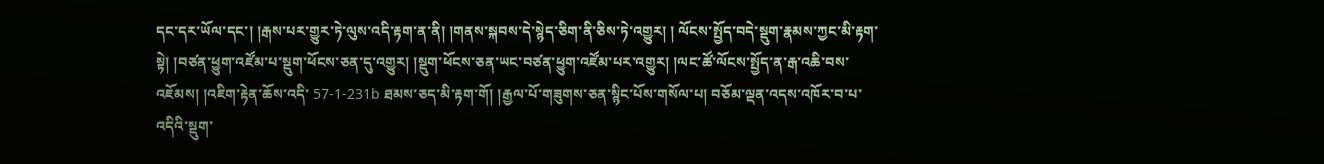དང་དར་ཡོལ་དང་། །རྒས་པར་གྱུར་ཏེ་ལུས་འདི་རྟག་ན་ནི། །གནས་སྐབས་དེ་སྙེད་ཅིག་ནི་ཅིས་ཏེ་འགྱུར། ། ལོངས་སྤྱོད་བདེ་སྡུག་རྣམས་ཀྱང་མི་རྟག་སྟེ། །བཙན་ཕྱུག་འཛོམ་པ་སྡུག་ཕོངས་ཅན་དུ་འགྱུར། །སྡུག་ཕོངས་ཅན་ཡང་བཙན་ཕྱུག་འཛོམ་པར་འགྱུར། །ལང་ཚོ་ལོངས་སྤྱོད་ན་རྒ་འཆི་བས་འཇོམས། །འཇིག་རྟེན་ཆོས་འདི་ 57-1-231b ཐམས་ཅད་མི་རྟག་གོ། །རྒྱལ་པོ་གཟུགས་ཅན་སྙིང་པོས་གསོལ་པ། བཅོམ་ལྡན་འདས་འཁོར་བ་པ་འདིའི་སྡུག་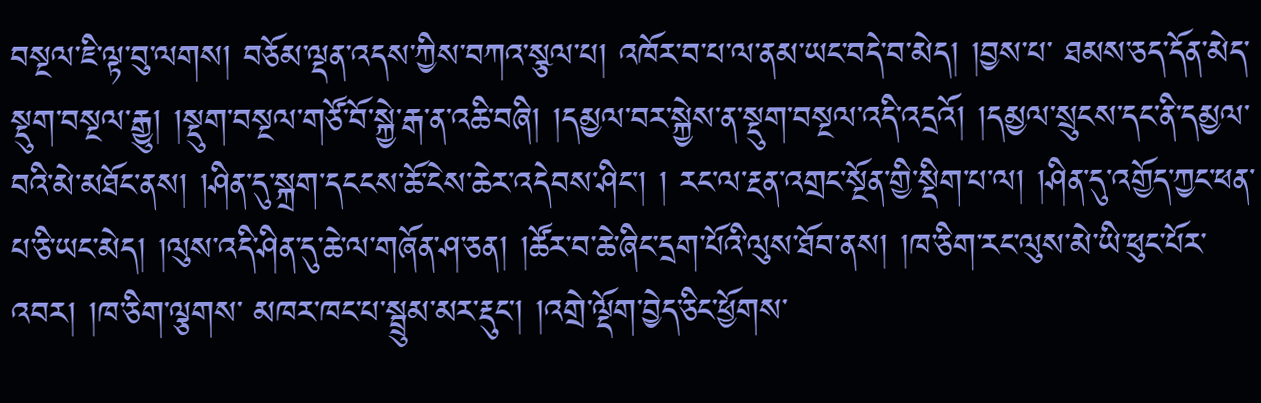བསྔལ་ཇི་ལྟ་བུ་ལགས། བཅོམ་ལྡན་འདས་ཀྱིས་བཀའ་སྩལ་པ། འཁོར་བ་པ་ལ་ནམ་ཡང་བདེ་བ་མེད། །བྱས་པ་ ཐམས་ཅད་དོན་མེད་སྡུག་བསྔལ་རྒྱུ། །སྡུག་བསྔལ་གཙོ་བོ་སྐྱེ་རྒ་ན་འཆི་བཞི། །དམྱལ་བར་སྐྱེས་ན་སྡུག་བསྔལ་འདི་འདྲའོ། །དམྱལ་སྲུངས་དང་ནི་དམྱལ་བའི་མེ་མཐོང་ནས། །ཤིན་དུ་སྐྲག་དངངས་ཆོ་ངེས་ཆེར་འདེབས་ཤིང་། ། རང་ལ་རྔན་འགྲང་སྔོན་གྱི་སྡིག་པ་ལ། །ཤིན་དུ་འགྱོད་ཀྱང་ཕན་པ་ཅི་ཡང་མེད། །ལུས་འདི་ཤིན་དུ་ཆེ་ལ་གཞོན་ཤ་ཅན། །ཚོར་བ་ཆེ་ཞིང་དྲག་པོའི་ལུས་ཐོབ་ནས། །ཁ་ཅིག་རང་ལུས་མེ་ཡི་ཕུང་པོར་འབར། །ཁ་ཅིག་ལྕགས་ མཁར་ཁང་པ་སྦྲུམ་མར་རྡུང་། །འགྲེ་ལྡོག་བྱེད་ཅིང་ཕྱོགས་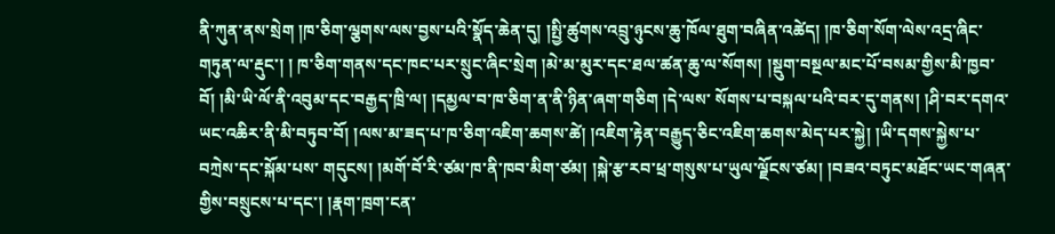ནི་ཀུན་ནས་སྲེག །ཁ་ཅིག་ལྕགས་ལས་བྱས་པའི་སྣོད་ཆེན་དུ། །སྤྱི་ཚུགས་འབྲུ་ཉུངས་ཆུ་ཁོལ་ཐུག་བཞིན་འཚེད། །ཁ་ཅིག་སོག་ལེས་འདྲ་ཞིང་གཏུན་ལ་རྡུང་། ། ཁ་ཅིག་གནས་དང་ཁང་པར་སྲུང་ཞིང་སྲེག །མེ་མ་མུར་དང་ཐལ་ཚན་ཆུ་ལ་སོགས། །སྡུག་བསྔལ་མང་པོ་བསམ་གྱིས་མི་ཁྱབ་བོ། །མི་ཡི་ལོ་ནི་འབུམ་དང་བརྒྱད་ཁྲི་ལ། །དམྱལ་བ་ཁ་ཅིག་ན་ནི་ཉིན་ཞག་གཅིག །དེ་ལས་ སོགས་པ་བསྐལ་པའི་བར་དུ་གནས། །ཤི་བར་དགའ་ཡང་འཆིར་ནི་མི་བཏུབ་བོ། །ལས་མ་ཟད་པ་ཁ་ཅིག་འཇིག་ཆགས་ཚེ། །འཇིག་རྟེན་བརྒྱུད་ཅིང་འཇིག་ཆགས་མེད་པར་སྐྱེ། །ཡི་དགས་སྐྱེས་པ་བཀྲེས་དང་སྐོམ་པས་ གདུངས། །མགོ་བོ་རི་ཙམ་ཁ་ནི་ཁབ་མིག་ཙམ། །སྐེ་རྩ་རབ་ཕྲ་གསུས་པ་ཡུལ་ལྗོངས་ཙམ། །བཟའ་བཏུང་མཐོང་ཡང་གཞན་གྱིས་བསྲུངས་པ་དང་། །རྣག་ཁྲག་ངན་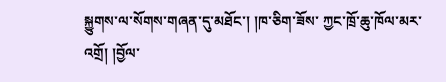སྐྱུགས་ལ་སོགས་གཞན་དུ་མཐོང་། །ཁ་ཅིག་ཟོས་ ཀྱང་ཁྲོ་ཆུ་ཁོལ་མར་འགྲོ། །བྱོལ་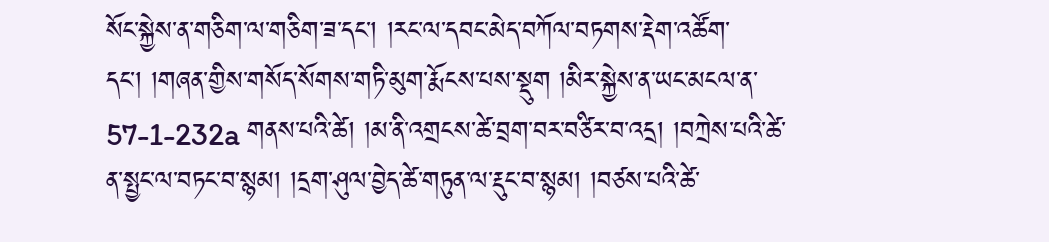སོང་སྐྱེས་ན་གཅིག་ལ་གཅིག་ཟ་དང་། །རང་ལ་དབང་མེད་བཀོལ་བཏགས་རྡེག་འཚོག་དང་། །གཞན་གྱིས་གསོད་སོགས་གཏི་མུག་རྨོངས་པས་སྡུག །མིར་སྐྱེས་ན་ཡང་མངལ་ན་ 57-1-232a གནས་པའི་ཚེ། །མ་ནི་འགྲངས་ཚེ་བྲག་བར་བཙིར་བ་འདྲ། །བཀྲེས་པའི་ཚེ་ན་སྤྱང་ལ་བཏང་བ་སྙམ། །དྲག་ཤུལ་བྱེད་ཚེ་གཏུན་ལ་རྡུང་བ་སྙམ། །བཙས་པའི་ཚེ་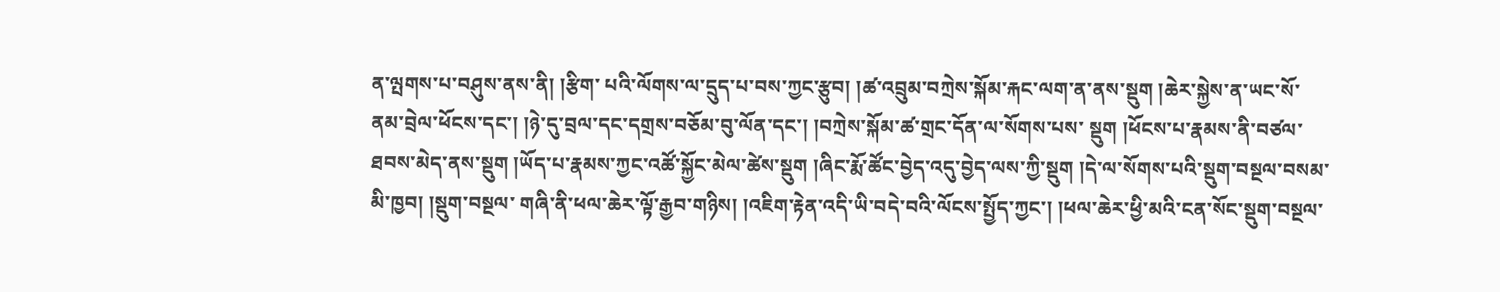ན་ལྤགས་པ་བཤུས་ནས་ནི། །རྩིག་ པའི་ལོགས་ལ་དྲུད་པ་བས་ཀྱང་རྩུབ། །ཚ་འབྲུམ་བཀྲེས་སྐོམ་རྐང་ལག་ན་ནས་སྡུག །ཆེར་སྐྱེས་ན་ཡང་སོ་ནམ་བྲེལ་ཕོངས་དང་། །ཉེ་དུ་བྲལ་དང་དགྲས་བཅོམ་བུ་ལོན་དང་། །བཀྲེས་སྐོམ་ཚ་གྲང་དོན་ལ་སོགས་པས་ སྡུག །ཕོངས་པ་རྣམས་ནི་བཙལ་ཐབས་མེད་ནས་སྡུག །ཡོད་པ་རྣམས་ཀྱང་འཚོ་སྐྱོང་མེལ་ཚེས་སྡུག །ཞིང་རྨོ་ཚོང་བྱེད་འདུ་བྱེད་ལས་ཀྱི་སྡུག །དེ་ལ་སོགས་པའི་སྡུག་བསྔལ་བསམ་མི་ཁྱབ། །སྡུག་བསྔལ་ གཞི་ནི་ཕལ་ཆེར་ལྟོ་རྒྱབ་གཉིས། །འཇིག་རྟེན་འདི་ཡི་བདེ་བའི་ལོངས་སྤྱོད་ཀྱང་། །ཕལ་ཆེར་ཕྱི་མའི་ངན་སོང་སྡུག་བསྔལ་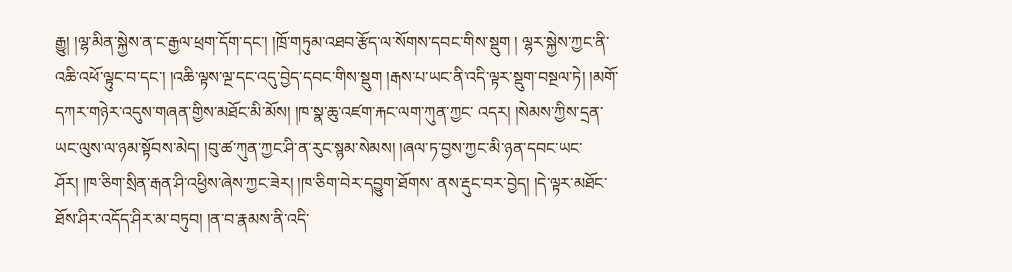རྒྱུ། །ལྷ་མིན་སྐྱེས་ན་ང་རྒྱལ་ཕྲག་དོག་དང་། །ཁྲོ་གཏུམ་འཐབ་རྩོད་ལ་སོགས་དབང་གིས་སྡུག ། ལྷར་སྐྱེས་ཀྱང་ནི་འཆི་འཕོ་ལྟུང་བ་དང་། །འཆི་ལྟས་ལྔ་དང་འདུ་བྱེད་དབང་གིས་སྡུག །རྒས་པ་ཡང་ནི་འདི་ལྟར་སྡུག་བསྔལ་ཏེ། །མགོ་དཀར་གཉེར་འདུས་གཞན་གྱིས་མཐོང་མི་མོས། །ཁ་སྣ་ཆུ་འཛག་རྐང་ལག་ཀུན་ཀྱང་ འདར། །སེམས་ཀྱིས་དྲན་ཡང་ལུས་ལ་ཉམ་སྟོབས་མེད། །བུ་ཚ་ཀུན་ཀྱང་ཤི་ན་རུང་སྙམ་སེམས། །ཞལ་ཏ་བྱས་ཀྱང་མི་ཉན་དབང་ཡང་ཤོར། །ཁ་ཅིག་སྲིན་རྒན་ཤི་འཕྱིས་ཞེས་ཀྱང་ཟེར། །ཁ་ཅིག་བེར་དབྱུག་ཐོགས་ ནས་རྡུང་བར་བྱེད། །དེ་ལྟར་མཐོང་ཐོས་ཤིར་འདོད་ཤིར་མ་བཏུབ། །ན་བ་རྣམས་ནི་འདི་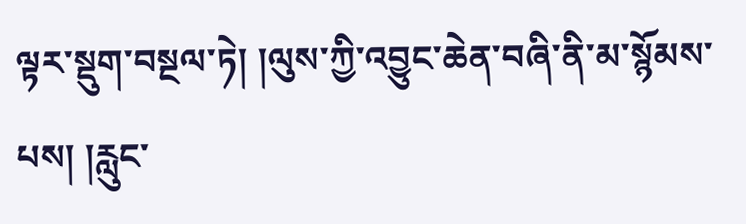ལྟར་སྡུག་བསྔལ་ཏེ། །ལུས་ཀྱི་འབྱུང་ཆེན་བཞི་ནི་མ་སྙོམས་པས། །རླུང་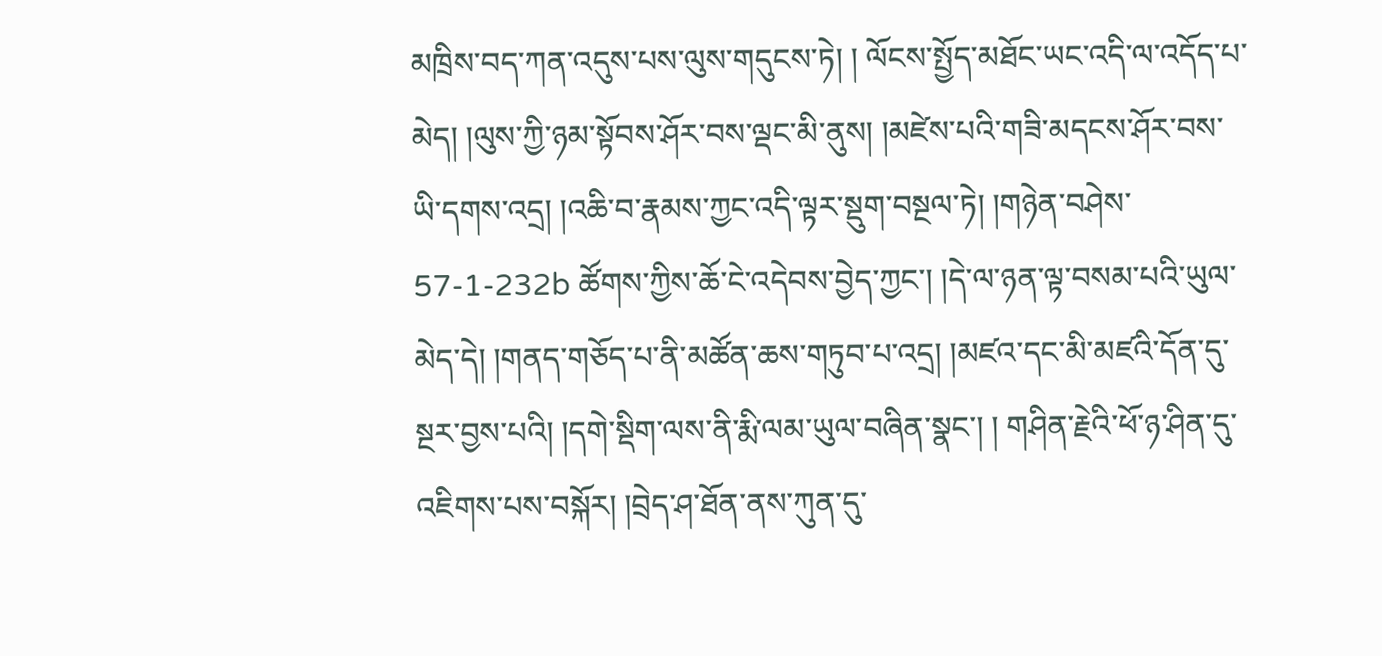མཁྲིས་བད་ཀན་འདུས་པས་ལུས་གདུངས་ཏེ། ། ལོངས་སྤྱོད་མཐོང་ཡང་འདི་ལ་འདོད་པ་མེད། །ལུས་ཀྱི་ཉམ་སྟོབས་ཤོར་བས་ལྡང་མི་ནུས། །མཛེས་པའི་གཟི་མདངས་ཤོར་བས་ཡི་དགས་འདྲ། །འཆི་བ་རྣམས་ཀྱང་འདི་ལྟར་སྡུག་བསྔལ་ཏེ། །གཉེན་བཤེས་ 57-1-232b ཚོགས་ཀྱིས་ཆོ་ངེ་འདེབས་བྱེད་ཀྱང་། །དེ་ལ་ཉན་ལྟ་བསམ་པའི་ཡུལ་མེད་དེ། །གནད་གཅོད་པ་ནི་མཚོན་ཆས་གཏུབ་པ་འདྲ། །མཛའ་དང་མི་མཛའི་དོན་དུ་སྔར་བྱས་པའི། །དགེ་སྡིག་ལས་ནི་རྨི་ལམ་ཡུལ་བཞིན་སྣང་། ། གཤིན་རྗེའི་ཕོ་ཉ་ཤིན་དུ་འཇིགས་པས་བསྐོར། །བྲེད་ཤ་ཐོན་ནས་ཀུན་དུ་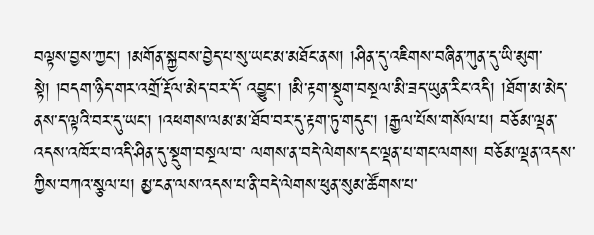བལྟས་བྱས་ཀྱང་། །མགོན་སྐྱབས་བྱེད་པ་སུ་ཡང་མ་མཐོང་ནས། །ཤིན་དུ་འཇིགས་བཞིན་ཀུན་དུ་ཡི་མུག་སྟེ། །བདག་ཉིད་གར་འགྲོ་རྡོལ་མེད་བར་དོ་ འབྱུང་། །མི་རྟག་སྡུག་བསྔལ་མི་ཟད་ཡུན་རིང་འདི། །ཐོག་མ་མེད་ནས་ད་ལྟའི་བར་དུ་ཡང་། །འཕགས་ལམ་མ་ཐོབ་བར་དུ་རྟག་ཏུ་གདུང་། །རྒྱལ་པོས་གསོལ་པ། བཅོམ་ལྡན་འདས་འཁོར་བ་འདི་ཤིན་དུ་སྡུག་བསྔལ་བ་ ལགས་ན་བདེ་ལེགས་དང་ལྡན་པ་གང་ལགས། བཅོམ་ལྡན་འདས་ཀྱིས་བཀའ་སྩལ་པ། མྱ་ངན་ལས་འདས་པ་ནི་བདེ་ལེགས་ཕུན་སུམ་ཚོགས་པ་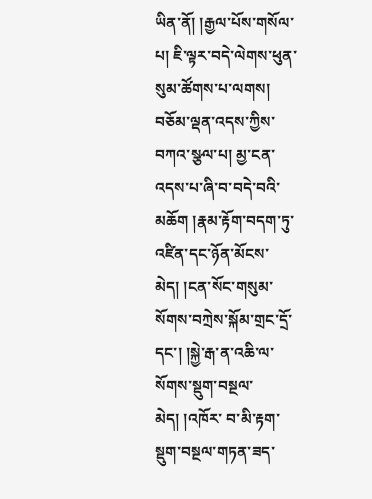ཡིན་ནོ། །རྒྱལ་པོས་གསོལ་པ། ཇི་ལྟར་བདེ་ལེགས་ཕུན་སུམ་ཚོགས་པ་ལགས། བཅོམ་ལྡན་འདས་ཀྱིས་བཀའ་སྩལ་པ། མྱ་ངན་འདས་པ་ཞི་བ་བདེ་བའི་མཆོག །རྣམ་རྟོག་བདག་ཏུ་འཛིན་དང་ཉོན་མོངས་མེད། །ངན་སོང་གསུམ་སོགས་བཀྲེས་སྐོམ་གྲང་དྲོ་དང་། །སྐྱེ་རྒ་ན་འཆི་ལ་སོགས་སྡུག་བསྔལ་མེད། །འཁོར་ བ་མི་རྟག་སྡུག་བསྔལ་གཏན་ཟད་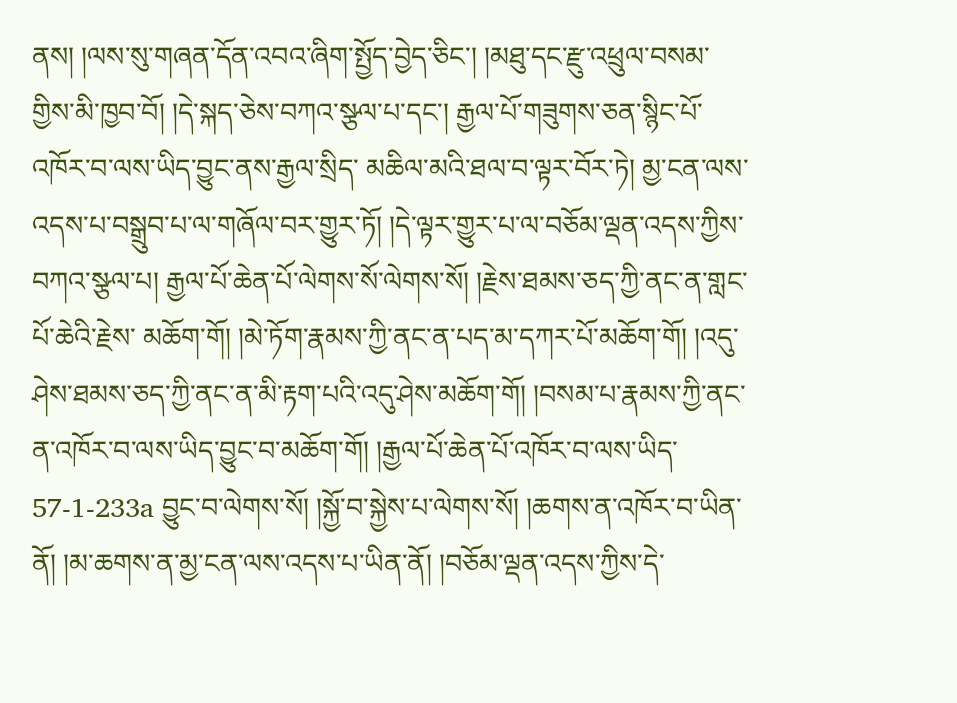ནས། །ལས་སུ་གཞན་དོན་འབའ་ཞིག་སྤྱོད་བྱེད་ཅིང་། །མཐུ་དང་རྫུ་འཕྲུལ་བསམ་གྱིས་མི་ཁྱབ་བོ། །དེ་སྐད་ཅེས་བཀའ་སྩལ་པ་དང་། རྒྱལ་པོ་གཟུགས་ཅན་སྙིང་པོ་འཁོར་བ་ལས་ཡིད་བྱུང་ནས་རྒྱལ་སྲིད་ མཆིལ་མའི་ཐལ་བ་ལྟར་བོར་ཏེ། མྱ་ངན་ལས་འདས་པ་བསྒྲུབ་པ་ལ་གཞོལ་བར་གྱུར་ཏོ། །དེ་ལྟར་གྱུར་པ་ལ་བཅོམ་ལྡན་འདས་ཀྱིས་བཀའ་སྩལ་པ། རྒྱལ་པོ་ཆེན་པོ་ལེགས་སོ་ལེགས་སོ། །རྗེས་ཐམས་ཅད་ཀྱི་ནང་ན་གླང་པོ་ཆེའི་རྗེས་ མཆོག་གོ། །མེ་ཏོག་རྣམས་ཀྱི་ནང་ན་པད་མ་དཀར་པོ་མཆོག་གོ། །འདུ་ཤེས་ཐམས་ཅད་ཀྱི་ནང་ན་མི་རྟག་པའི་འདུ་ཤེས་མཆོག་གོ། །བསམ་པ་རྣམས་ཀྱི་ནང་ན་འཁོར་བ་ལས་ཡིད་བྱུང་བ་མཆོག་གོ། །རྒྱལ་པོ་ཆེན་པོ་འཁོར་བ་ལས་ཡིད་ 57-1-233a བྱུང་བ་ལེགས་སོ། །སྐྱོ་བ་སྐྱེས་པ་ལེགས་སོ། །ཆགས་ན་འཁོར་བ་ཡིན་ནོ། །མ་ཆགས་ན་མྱ་ངན་ལས་འདས་པ་ཡིན་ནོ། །བཅོམ་ལྡན་འདས་ཀྱིས་དེ་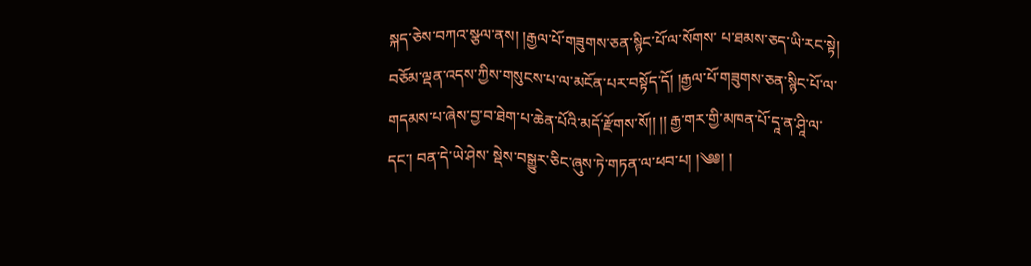སྐད་ཅེས་བཀའ་སྩལ་ནས། །རྒྱལ་པོ་གཟུགས་ཅན་སྙིང་པོ་ལ་སོགས་ པ་ཐམས་ཅད་ཡི་རང་སྟེ། བཅོམ་ལྡན་འདས་ཀྱིས་གསུངས་པ་ལ་མངོན་པར་བསྟོད་དོ། །རྒྱལ་པོ་གཟུགས་ཅན་སྙིང་པོ་ལ་གདམས་པ་ཞེས་བྱ་བ་ཐེག་པ་ཆེན་པོའི་མདོ་རྫོགས་སོ།། །། རྒྱ་གར་གྱི་མཁན་པོ་དཱ་ན་ཤཱི་ལ་དང་། བན་དེ་ཡེ་ཤེས་ སྡེས་བསྒྱུར་ཅིང་ཞུས་ཏེ་གཏན་ལ་ཕབ་པ། །༄༅། །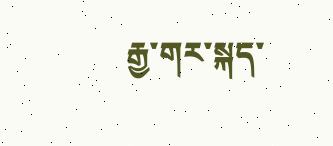རྒྱ་གར་སྐད་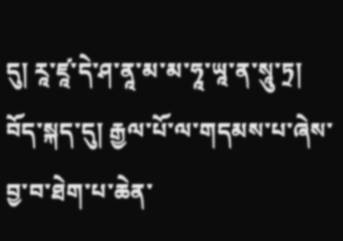དུ། རཱ་ཛཱ་དེ་ཤ་ནཱ་མ་མ་ཧཱ་ཡཱ་ན་སཱུ་ཏྲ། བོད་སྐད་དུ། རྒྱལ་པོ་ལ་གདམས་པ་ཞེས་བྱ་བ་ཐེག་པ་ཆེན་